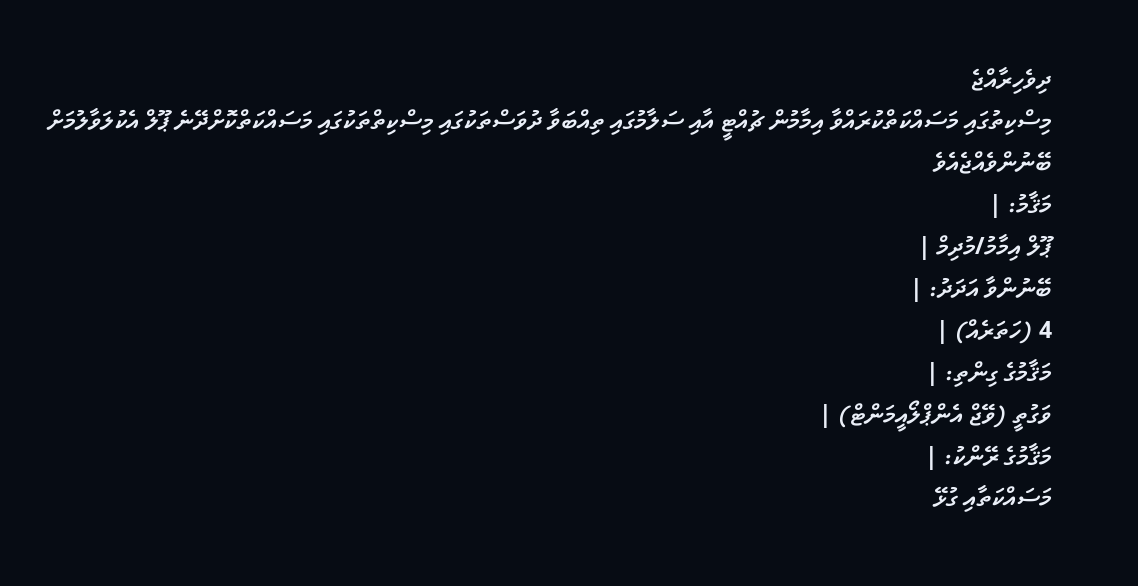ދިވެހިރާއްޖެ
މިސްކިތުގައި މަސައްކަތްކުރައްވާ އިމާމުން ޗުއްޓީ އާއި ސަލާމުގައި ތިއްބަވާ ދުވަސްތަކުގައި މިސްކިތްތަކުގައި މަސައްކަތްކޮށްދޭނެ ޕޫލް އެކުލަވާލުމަށް ބޭނުންވެއްޖެއެވެ
މަޤާމު: |
ޕޫލް އިމާމު/މުދިމް |
ބޭނުންވާ އަދަދު: |
4 (ހަތަރެއް) |
މަޤާމުގެ ގިންތި: |
ވަގުތީ (ވޭޖް އެންޕްލޯއީމަންޓް) |
މަޤާމުގެ ރޭންކު: |
މަސައްކަތާއި ގުޅޭ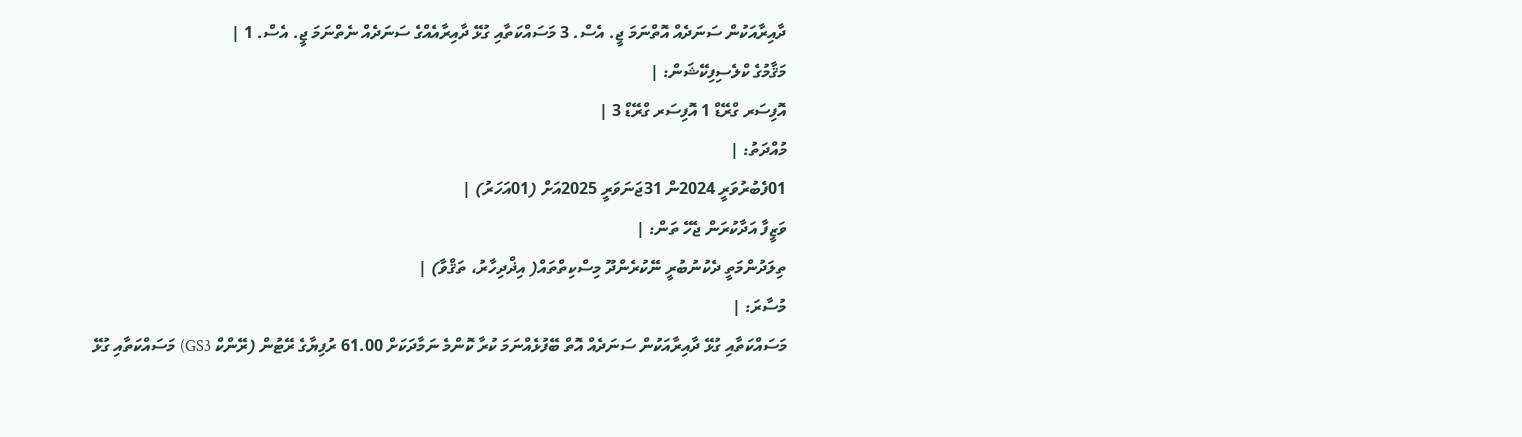ދާއިރާއަކުން ސަނަދެއް އޮތްނަމަ ޖީ. އެސް. 3 މަސައްކަތާއި ގުޅޭ ދާއިރާއެއްގެ ސަނަދެއް ނެތްނަމަ ޖީ. އެސް. 1 |
މަޤާމުގެ ކްލެސިފިކޭޝަން: |
އޮފިސަރ ގްރޭޑް 1 އޮފިސަރ ގްރޭޑް 3 |
މުއްދަތު: |
01ފެބުރުވަރީ 2024ން 31ޖަނަވަރީ 2025އަށް (01އަހަރު) |
ވަޒީފާ އަދާކުރަން ޖެހޭ ތަން: |
ތިލަދުންމަތީ ދެކުނުބުރީ ނޭކުރެންދޫ މިސްކިތްތައް( އިޛްދިހާރު، ތަޤްވާ) |
މުސާރަ: |
މަސައްކަތާއި ގުޅޭ ދާއިރާއަކުން ސަނަދެއް އޮތް ބޭފުޅެއްނަމަ ކުރާ ކޮންމެ ނަމާދަކަށް 61.00 ރުފިޔާގެ ރޭޓުން (ރޭންކް GS3) މަސައްކަތާއި ގުޅޭ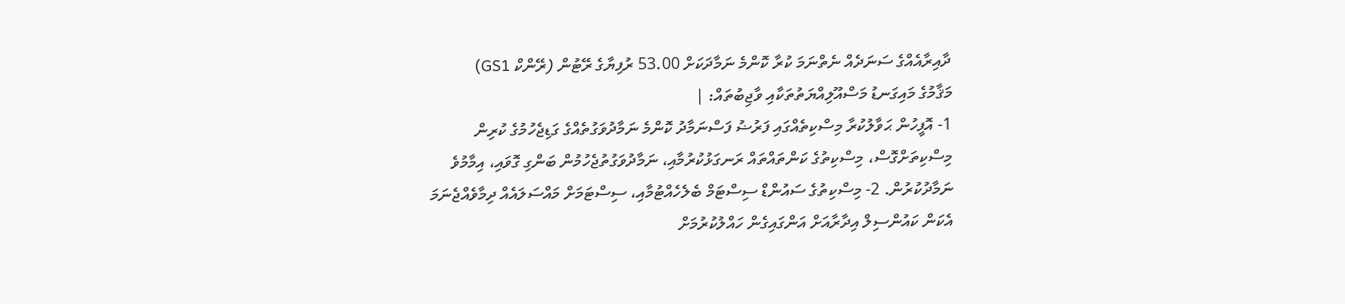ދާއިރާއެއްގެ ސަނަދެއް ނެތްނަމަ ކުރާ ކޮންމެ ނަމާދަކަށް 53.00 ރުފިޔާގެ ރޭޓުން (ރޭންކް GS1)
މަޤާމުގެ މައިގަނޑު މަސްއޫލިއްޔަތުތަކާއި ވާޖިބުތައް: |
1- އޮފީހުން ޙަވާލުކުރާ މިސްކިތެއްގައި ފަރުޟު ފަސްނަމާދު ކޮންމެ ނަމާދުވަގުތެއްގެ ގަޑިޖެހުމުގެ ކުރިން މިސްކިތަށްގޮސް، މިސްކިތުގެ ކަންތައްތައް ރަނގަޅުކުރުމާއި، ނަމާދުވަގުތުޖެހުމުން ބަންގި ގޮވައި، އިމާމުވެ ނަމާދުކުރުން. 2- މިސްކިތުގެ ސައުންޑް ސިސްޓަމް ބެލެހެއްޓުމާއި، ސިސްޓަމަށް މައްސަލައެއް ދިމާވެއްޖެނަމަ އެކަން ކައުންސިލް އިދާރާއަށް އަންގައިގެން ހައްލުކުރުމަށް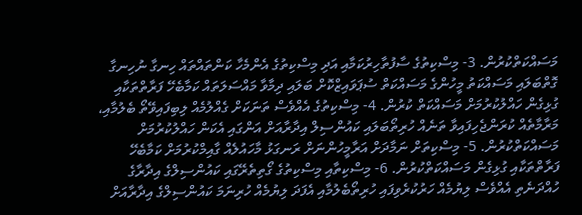މަސައްކަތްކުރުން. 3- މިސްކިތުގެ ސާފުތާހިރުކަމާއި އަދި މިސްކިތުގެ އެންމެހާ ކަންތައްތައް ހިނގާ ނުހިނގާ ގޮތްބަލައި މަސައްކަތު މީހުންގެ މަސައްކަތް ސުޕަވައިޒްކޮށް ބަލައި ދިމާވާ މައްސަލަތައް ކަމާބެހޭ ފަރާތްތަކާއި ގުޅިގެން ހައްލުކުރުމަށް މަސައްކަތް ކުރުން. 4- މިސްކިތުގެ އެއްވެސް ތަނަކަށް ގެއްލުމެއް ލިބިފައިވޭތޯ ބެލުމާއި، މަރާމާތެއް ކުރަންޖެހިފައިވާ ތަނެއް ހުރިތޯބަލައި ކައުންސިލް އިދާރާއަށް އަންގައި އެކަން ހައްލުކުރުމަށް މަސައްކަތްކުރުން. 5- މިސްކިތަށް ނަމާދަށް އަރާމީހުންނަށް ރަނގަޅު މާހައުލެއް ގާއިމްކުރުމަށް ކަމާބެހޭ ފަރާތްތަކާއި ގުޅިގެން މަސައްކަތްކުރުން. 6- މިސްކިތާއި މިސްކިތުގެ ގޯތިތެރޭގައި ކައުންސިލްގެ އިދާރާގެ ހުއްދަނެތި އެއްވެސް ލިޔުމެއް ހަރުކުރެވިފައި ހުރިތޯބެލުމާއި އެފަދަ ލިޔުމެއް ހުރިނަމަ ކައުންސިލްގެ އިދާރާއަށް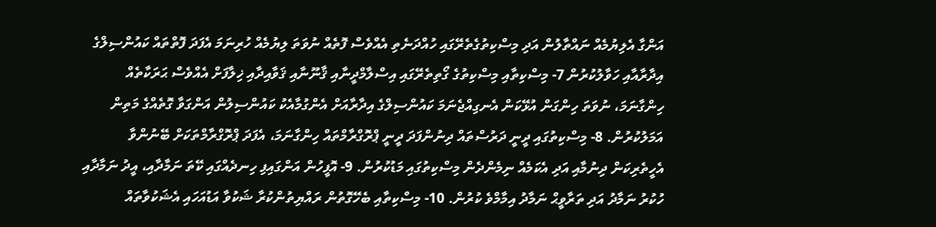އަންގާ އެލިޔުމެއް ނައްތާލުން އަދި މިސްކިތުގެތެރޭގައި ހުއްދަނެތި އެއްވެސް ފޮތެއް ނުވަތަ ލިޔުމެއް ހުރިނަމަ އެފަދަ ފޮތްތައް ކައުންސިލްގެ އިދާރާއާއި ހަވާލުކުރުން 7- މިސްކިތާއި މިސްކިތުގެ ގޯތިތެރޭގައި އިސްލާމްދީނާއި ޤާނޫނާއި ޤަވާއިދާއި ޚިލާފަށް އެއްވެސް ޙަރަކާތެއް ހިންގާނަމަ، ނުވަތަ ހިންގަން އުޅޭކަން އެނގިއްޖެނަމަ ކައުންސިލްގެ އިދާރާއަށް އެންގުމާއެކު ކައުންސިލުން އަންގަވާ ގޮތެއްގެ މަތިން އަމަލުކުރުން. 8- މިސްކިތުގައި ދީނީ ދަރުސްތައް ދިނުންފަދަ ދީނީ ޕްރޮގްރާމްތައް ހިންގާނަމަ، އެފަދަ ޕްރޮގްރާމްތަކަށް ބޭނުންވާ އެހީތެރިކަން ދިނުމާއި އަދި އެކަމެއް ނިމެންދެން މިސްކިތުގައި މަޑުކުރުން. 9- އޮފީހުން އަންގައިފި ހިނދެއްގައި ކޭތަ ނަމާދާއި، އީދު ނަމާދާއި ހުކުރު ނަމާދު އަދި ތަރާވީޙް ނަމާދު އިމާމްވެ ކުރުން. 10- މިސްކިތާއި ބެހޭގޮތުން ރައްޔިތުންކުރާ ޝަކުވާ އަޑުއަހައި އެޝަކުވާތައް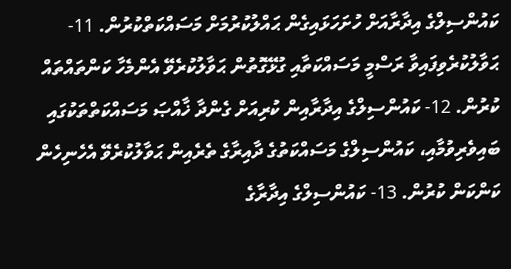ކައުންސިލްގެ އިދާރާއަށް ހުށަހަޅައިގެން ޙައްލުކުރުމަށް މަސައްކަތްކުރުން. 11- ޙަވާލުކުރެވިފައިވާ ރަސްމީ މަސައްކަތާއި ގުޅޭގޮތުން ޙަވާލުކުރެވޭ އެންމެހާ ކަންތައްތައް ކުރުން. 12- ކައުންސިލްގެ އިދާރާއިން ކުރިއަށް ގެންދާ ޚާއްޞަ މަސައްކަތްތަކުގައި ބައިވެރިވުމާއި، ކައުންސިލްގެ މަސައްކަތުގެ ދާއިރާގެ ތެރެއިން ޙަވާލުކުރެވޭ އެހެނިހެން ކަންކަން ކުރުން. 13- ކައުންސިލްގެ އިދާރާގެ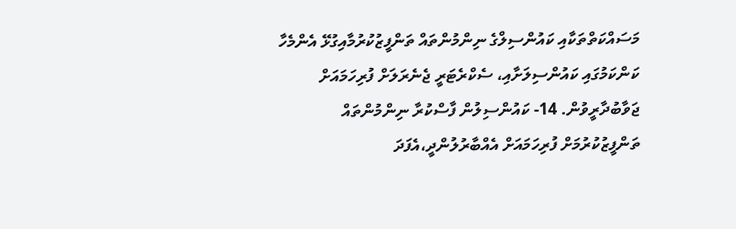މަސައްކަތްތަކާއި ކައުންސިލްގެ ނިންމުންތައް ތަންފީޒުކުރުމާއިގުޅޭ އެންމެހާ ކަންކަމުގައި ކައުންސިލަށާއި، ސެކްރެޓަރީ ޖެނެރަލަށް ފުރިހަމައަށް ޖަވާބުދާރީވުން. 14- ކައުންސިލުން ފާސްކުރާ ނިންމުންތައް ތަންފީޒުކުރުމަށް ފުރިހަމައަށް އެއްބާރުލުންދީ،އެފަދަ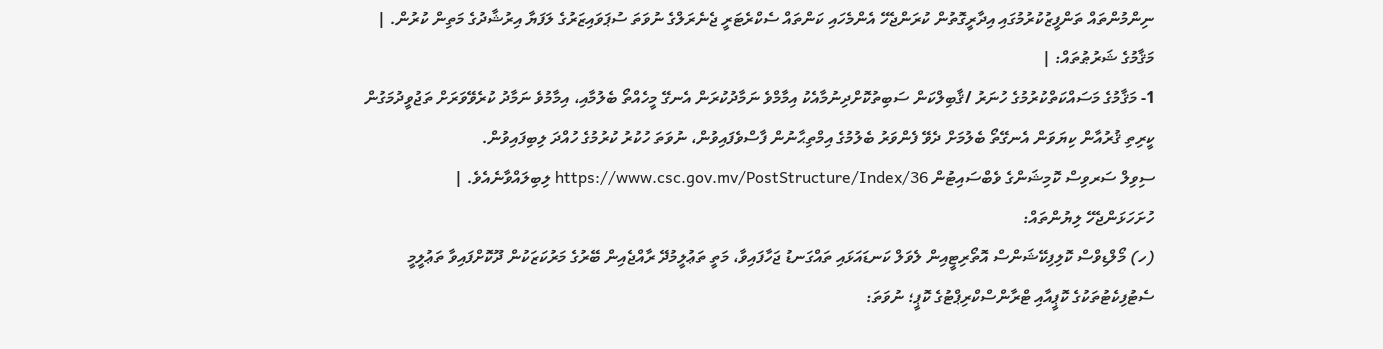ނިންމުންތައް ތަންފީޒުކުރުމުގައި އިދާރީގޮތުން ކުރަންޖެހޭ އެންމެހައި ކަންތައް ސެކްރެޓަރީ ޖެނެރަލްގެ ނުވަތަ ސުޕަވައިޒަރުގެ ލަފަޔާ އިރުޝާދުގެ މަތިން ކުރުން. |
މަޤާމުގެ ޝަރުޠުތައް: |
1- މަޤާމުގެ މަސައްކަތްކުރުމުގެ ހުނަރު /ޤާބިލްކަން ސަބިތުކޮށްދިނުމާއެކު އިމާމްވެ ނަމާދުކުރަން އެނގޭ މީހެއްތޯ ބެލުމާއި، އިމާމުވެ ނަމާދު ކުރެވޭވަރަށް ތަޖުވީދުމަގުން ކީރިތި ޤުރުއާން ކިޔަވަން އެނގޭތޯ ބެލުމަށް ދެވޭ ފެންވަރު ބެލުމުގެ އިމްތިޙާނުން ފާސްވެފައިވުން، ނުވަތަ ހުކުރު ކުރުމުގެ ހުއްދަ ލިބިފައިވުން.
ސިވިލް ސަރވިސް ކޮމިޝަންގެ ވެބްސައިޓުން https://www.csc.gov.mv/PostStructure/Index/36 ލިބިލައްވާނެއެވެ. |
ހުށަހަޅަންޖެހޭ ލިޔުންތައް:
(ހ) މޯލްޑިވްސް ކޮލިފިކޭޝަންސް އޮތޯރިޓީއިން ލެވަލް ކަނޑައަޅައި ތައްގަނޑު ޖަހާފައިވާ، މަތީ ތަޢުލީމުދޭ ރާއްޖެއިން ބޭރުގެ މަރުކަޒަކުން ދޫކޮށްފައިވާ ތަޢުލީމީ ސެޓުފިކެޓުތަކުގެ ކޮޕީއާއި ޓްރާންސްކްރިޕްޓުގެ ކޮޕީ؛ ނުވަތަ: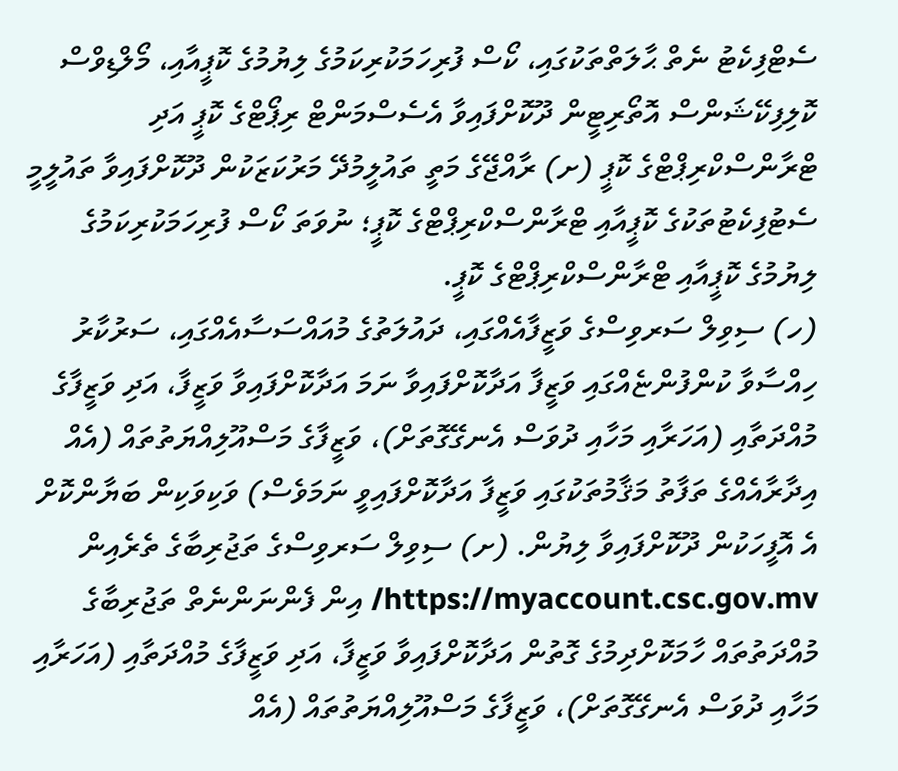ސެޓްފިކެޓު ނެތް ޙާލަތްތަކުގައި، ކޯސް ފުރިހަމަކުރިކަމުގެ ލިޔުމުގެ ކޮޕީއާއި، މޯލްޑިވްސް ކޮލިފިކޭޝަންސް އޮތޯރިޓީން ދޫކޮށްފައިވާ އެސެސްމަންޓް ރިޕޯޓްގެ ކޮޕީ އަދި ޓްރާންސްކްރިޕްޓްގެ ކޮޕީ (ށ) ރާއްޖޭގެ މަތީ ތައުލީމުދޭ މަރުކަޒަކުން ދޫކޮށްފައިވާ ތައުލީމީ ސެޓުފިކެޓުތަކުގެ ކޮޕީއާއި ޓްރާންސްކްރިޕްޓްގެ ކޮޕީ؛ ނުވަތަ ކޯސް ފުރިހަމަކުރިކަމުގެ ލިޔުމުގެ ކޮޕީއާއި ޓްރާންސްކްރިޕްޓްގެ ކޮޕީ.
(ހ) ސިވިލް ސަރވިސްގެ ވަޒީފާއެއްގައި، ދައުލަތުގެ މުއައްސަސާއެއްގައި، ސަރުކާރު ހިއްސާވާ ކުންފުންޏެއްގައި ވަޒީފާ އަދާކޮށްފައިވާ ނަމަ އަދާކޮށްފައިވާ ވަޒީފާ، އަދި ވަޒީފާގެ މުއްދަތާއި (އަހަރާއި މަހާއި ދުވަސް އެނގޭގޮތަށް)، ވަޒީފާގެ މަސްއޫލިއްޔަތުތައް (އެއް އިދާރާއެއްގެ ތަފާތު މަޤާމުތަކުގައި ވަޒީފާ އަދާކޮށްފައިވީ ނަމަވެސް) ވަކިވަކިން ބަޔާންކޮށް އެ އޮފީހަކުން ދޫކޮށްފައިވާ ލިޔުން. (ށ) ސިވިލް ސަރވިސްގެ ތަޖުރިބާގެ ތެރެއިން https://myaccount.csc.gov.mv/ އިން ފެންނަންނެތް ތަޖުރިބާގެ މުއްދަތުތައް ހާމަކޮށްދިމުގެ ގޮތުން އަދާކޮށްފައިވާ ވަޒީފާ، އަދި ވަޒީފާގެ މުއްދަތާއި (އަހަރާއި މަހާއި ދުވަސް އެނގޭގޮތަށް)، ވަޒީފާގެ މަސްއޫލިއްޔަތުތައް (އެއް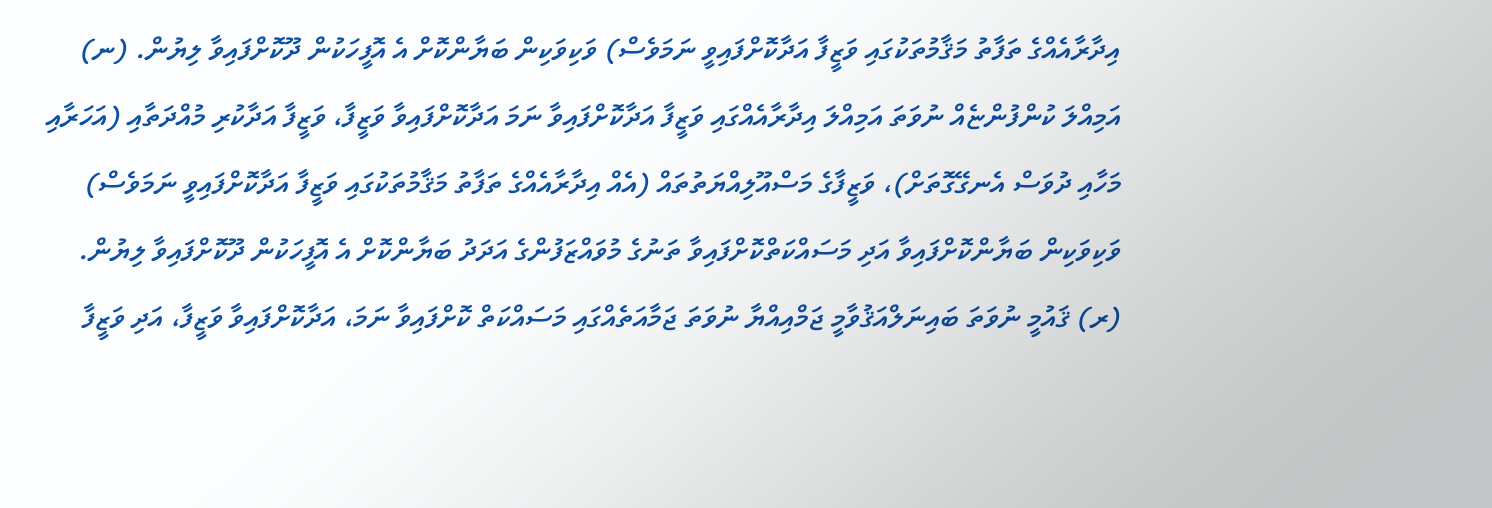އިދާރާއެއްގެ ތަފާތު މަޤާމުތަކުގައި ވަޒީފާ އަދާކޮށްފައިވީ ނަމަވެސް) ވަކިވަކިން ބަޔާންކޮށް އެ އޮފީހަކުން ދޫކޮށްފައިވާ ލިޔުން. (ނ) އަމިއްލަ ކުންފުންޏެއް ނުވަތަ އަމިއްލަ އިދާރާއެއްގައި ވަޒީފާ އަދާކޮށްފައިވާ ނަމަ އަދާކޮށްފައިވާ ވަޒީފާ، ވަޒީފާ އަދާކުރި މުއްދަތާއި (އަހަރާއި މަހާއި ދުވަސް އެނގޭގޮތަށް)، ވަޒީފާގެ މަސްއޫލިއްޔަތުތައް (އެއް އިދާރާއެއްގެ ތަފާތު މަޤާމުތަކުގައި ވަޒީފާ އަދާކޮށްފައިވީ ނަމަވެސް) ވަކިވަކިން ބަޔާންކޮށްފައިވާ އަދި މަސައްކަތްކޮށްފައިވާ ތަނުގެ މުވައްޒަފުންގެ އަދަދު ބަޔާންކޮށް އެ އޮފީހަކުން ދޫކޮށްފައިވާ ލިޔުން. (ރ) ޤައުމީ ނުވަތަ ބައިނަލްއަޤުވާމީ ޖަމްއިއްޔާ ނުވަތަ ޖަމާއަތެއްގައި މަސައްކަތް ކޮށްފައިވާ ނަމަ، އަދާކޮށްފައިވާ ވަޒީފާ، އަދި ވަޒީފާ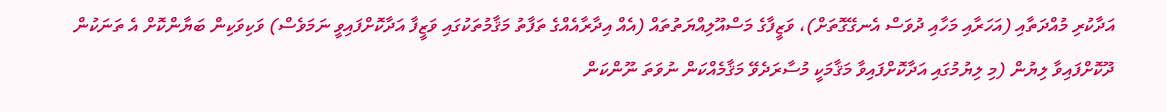އަދާކުރި މުއްދަތާއި (އަހަރާއި މަހާއި ދުވަސް އެނގޭގޮތަށް)، ވަޒީފާގެ މަސްއޫލިއްޔަތުތައް (އެއް އިދާރާއެއްގެ ތަފާތު މަޤާމުތަކުގައި ވަޒީފާ އަދާކޮށްފައިވީ ނަމަވެސް) ވަކިވަކިން ބަޔާންކޮށް އެ ތަނަކުން ދޫކޮށްފައިވާ ލިޔުން (މި ލިޔުމުގައި އަދާކޮށްފައިވާ މަޤާމަކީ މުސާރަދެވޭ މަޤާމެއްކަން ނުވަތަ ނޫންކަން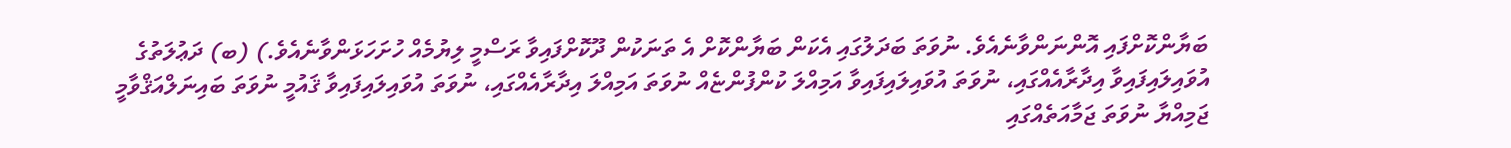ބަޔާންކޮށްފައި އޮންނަންވާނެއެވެ. ނުވަތަ ބަދަލުގައި އެކަން ބަޔާންކޮށް އެ ތަނަކުން ދޫކޮށްފައިވާ ރަސްމީ ލިޔުމެއް ހުށަހަޅަންވާނެއެވެ.) (ބ) ދަޢުލަތުގެ އުވައިލައިފައިވާ އިދާރާއެއްގައި، ނުވަތަ އުވައިލައިފައިވާ އަމިއްލަ ކުންފުންޏެއް ނުވަތަ އަމިއްލަ އިދާރާއެއްގައި، ނުވަތަ އުވައިލައިފައިވާ ޤައުމީ ނުވަތަ ބައިނަލްއަޤްވާމީ ޖަމިއްޔާ ނުވަތަ ޖަމާއަތެއްގައި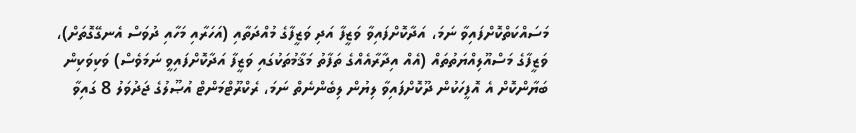މަސައްކަތްކޮށްފައިވާ ނަމަ، އަދާކޮށްފައިވާ ވަޒީފާ އަދި ވަޒީފާގެ މުއްދަތާއި (އަހަރާއި މަހާއި ދުވަސް އެނގޭގޮތަށް)، ވަޒީފާގެ މަސްއޫލިއްޔަތުތައް (އެއް އިދާރާއެއްގެ ތަފާތު މަޤާމުތަކުގައި ވަޒީފާ އަދާކޮށްފައިވީ ނަމަވެސް) ވަކިވަކިން ބަޔާންކޮށް އެ އޮފީހަކުން ދޫކޮށްފައިވާ ލިޔުން ލިބެންނެތް ނަމަ، ރެކްރޫޓްމަންޓް އުޞޫލުގެ ޖަދުވަލު 8 ގައިވާ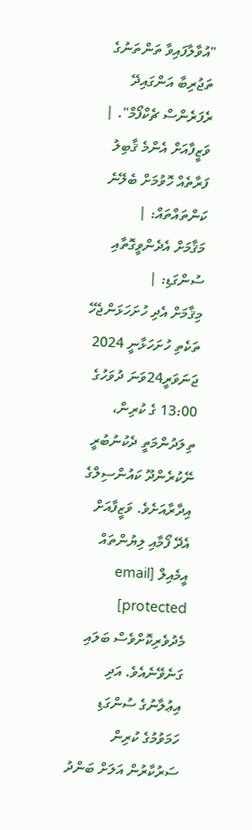"އުވާލާފައިވާ ތަންތަނުގެ ތަޖުރިބާ އަންގައިދޭ ރެފަރެންސް ޗެކްފޯމް". |
ވަޒީފާއަށް އެންމެ ޤާބިލު ފަރާތެއް ހޮވުމަށް ބެލޭނެ ކަންތައްތައް: |
މަޤާމަށް އެދެންވީގޮތާއި ސުންގަޑި: |
މިޤާމަށް އެދި ހުށަހަޅަންޖެހޭ ތަކެތި ހުށަހަޅާނީ 2024 ޖަނަވަރީ24ވަނަ ދުވަހުގެ 13:00 ގެ ކުރިން، ތިލަދުންމަތީ ދެކުނުބުރީ ނޭކުރެންދޫ ކައުންސިލްގެ އިދާރާއަށެވެ. ވަޒީފާއަށް އެދޭ ފޯމާއި ލިޔުންތައް އީމެއިލް [email protected] މެދުވެރިކޮށްވެސް ބަލައި ގަނެވޭނެއެވެ. އަދި އިޢުލާނުގެ ސުންގަޑި ހަމަވުމުގެ ކުރިން ސަރުކާރުން އަލަށް ބަންދު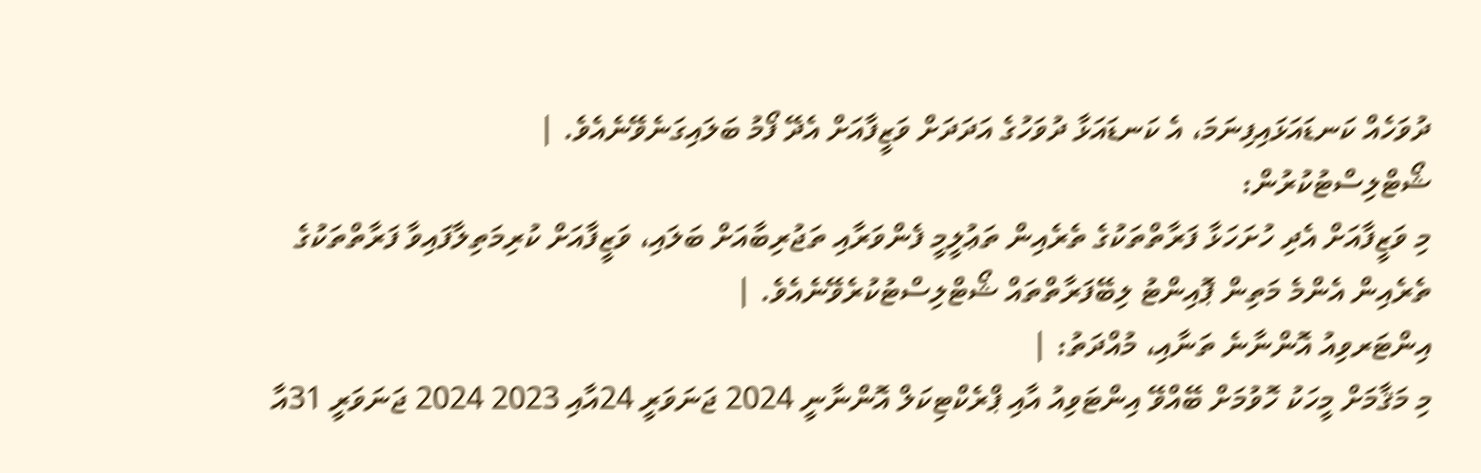ދުވަހެއް ކަނޑައަޅައިފިނަމަ، އެ ކަނޑައަޅާ ދުވަހުގެ އަދަދަށް ވަޒީފާއަށް އެދޭ ފޯމު ބަލައިގަނެވޭނެއެވެ. |
ޝޯޓްލިސްޓުކުރުން:
މި ވަޒީފާއަށް އެދި ހުށަހަޅާ ފަރާތްތަކުގެ ތެރެއިން ތަޢުލީމީ ފެންވަރާއި ތަޖުރިބާއަށް ބަލައި، ވަޒީފާއަށް ކުރިމަތިލާފައިވާ ފަރާތްތަކުގެ ތެރެއިން އެންމެ މަތިން ޕޮއިންޓު ލިބޭފަރާތްތައް ޝޯޓްލިސްޓުކުރެވޭނެއެވެ. |
އިންޓަރވިއު އޮންނާނެ ތަނާއި، މުއްދަތު: |
މި މަޤާމަށް މީހަކު ހޮވުމަށް ބޭއްވޭ އިންޓަވިއު އާއި ޕްރެކްޓިކަލް އޮންނާނީ 2024 ޖަނަވަރީ 24އާއި 2023 2024 ޖަނަވަރީ 31އާ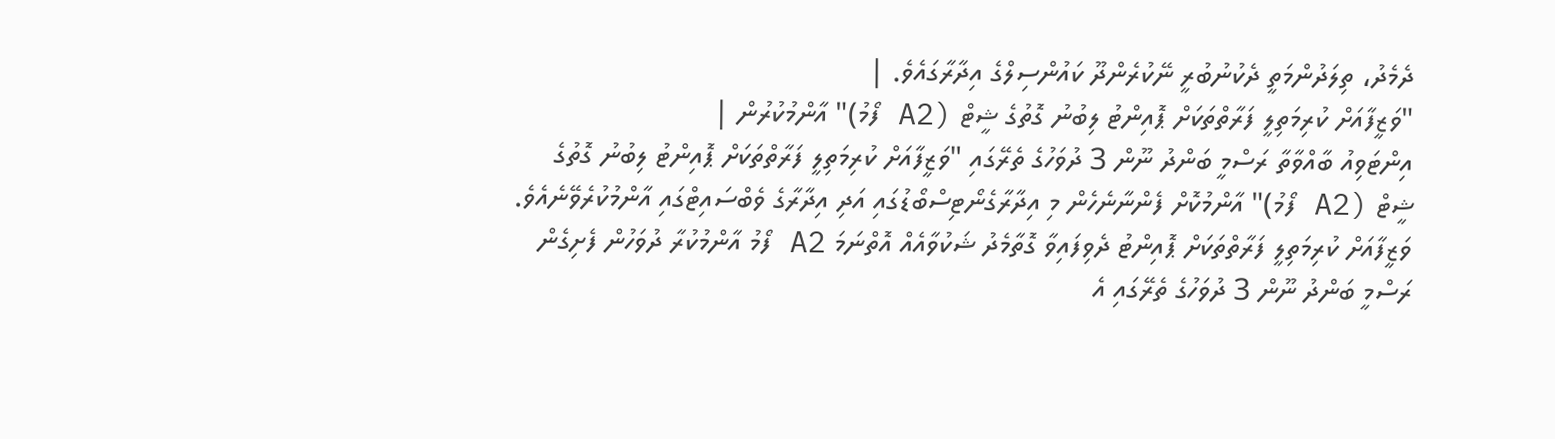ދެމެދު، ތިލަދުންމަތީ ދެކުނުބުރީ ނޭކުރެންދޫ ކައުންސިލްގެ އިދާރާގައެވެ. |
"ވަޒީފާއަށް ކުރިމަތިލީ ފަރާތްތަކަށް ޕޮއިންޓު ލިބުނު ގޮތުގެ ޝީޓް (A2 ފޯމު)" އާންމުކުރުން |
އިންޓަވިއު ބާއްވާތާ ރަސްމީ ބަންދު ނޫން 3 ދުވަހުގެ ތެރޭގައި "ވަޒީފާއަށް ކުރިމަތިލީ ފަރާތްތަކަށް ޕޮއިންޓު ލިބުނު ގޮތުގެ ޝީޓް (A2 ފޯމު)" އާންމުކޮށް ފެންނާނެހެން މި އިދާރާގެނޯޓިސްބޯޑުގައި އަދި އިދާރާގެ ވެބްސައިޓްގައި އާންމުކުރެވޭނެއެވެ. ވަޒީފާއަށް ކުރިމަތިލީ ފަރާތްތަކަށް ޕޮއިންޓު ދެވިފައިވާ ގޮތާމެދު ޝަކުވާއެއް އޮތްނަމަ A2 ފޯމު އާންމުކުރާ ދުވަހުން ފެށިގެން ރަސްމީ ބަންދު ނޫން 3 ދުވަހުގެ ތެރޭގައި އެ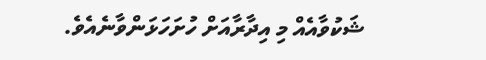ޝަކުވާއެއް މި އިދާރާއަށް ހުށަހަޅަންވާނެއެވެ.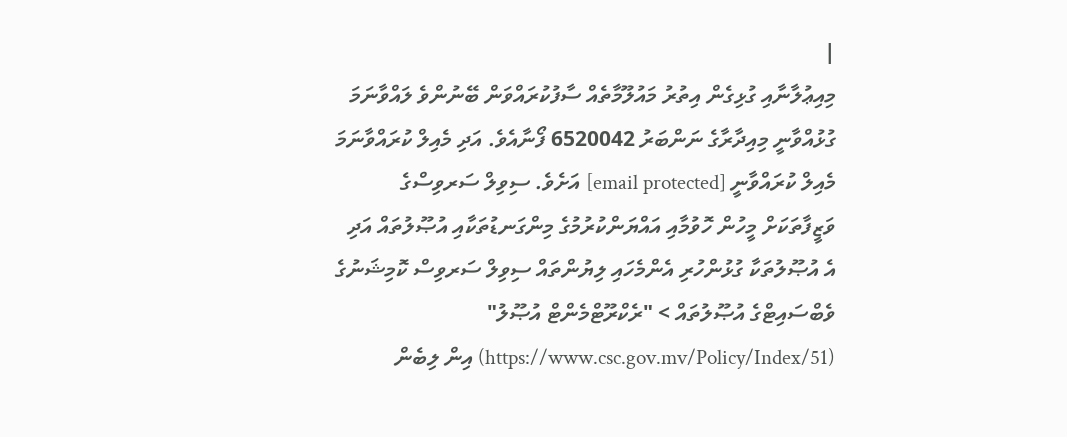|
މިއިޢުލާނާއި ގުޅިގެން އިތުރު މައުލޫމާތެއް ސާފުކުރައްވަން ބޭނުންވެ ލައްވާނަމަ ގުޅުއްވާނީ މިއިދާރާގެ ނަންބަރު 6520042 ފޯނާއެވެ. އަދި މެއިލް ކުރައްވާނަމަ މެއިލް ކުރައްވާނީ [email protected] އަށެވެ. ސިވިލް ސަރވިސްގެ ވަޒީފާތަކަށް މީހުން ހޮވުމާއި އައްޔަންކުރުމުގެ މިންގަނޑުތަކާއި އުޞޫލުތައް އަދި އެ އުޞޫލުތަކާ ގުޅުންހުރި އެންމެހައި ލިޔުންތައް ސިވިލް ސަރވިސް ކޮމިޝަނުގެ ވެބްސައިޓްގެ އުޞޫލުތައް > "ރެކްރޫޓްމެންޓް އުޞޫލު" (https://www.csc.gov.mv/Policy/Index/51) އިން ލިބެން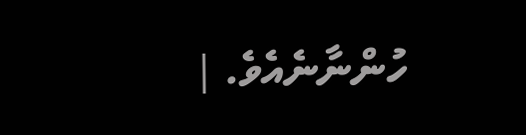ހުންނާނެއެވެ. |